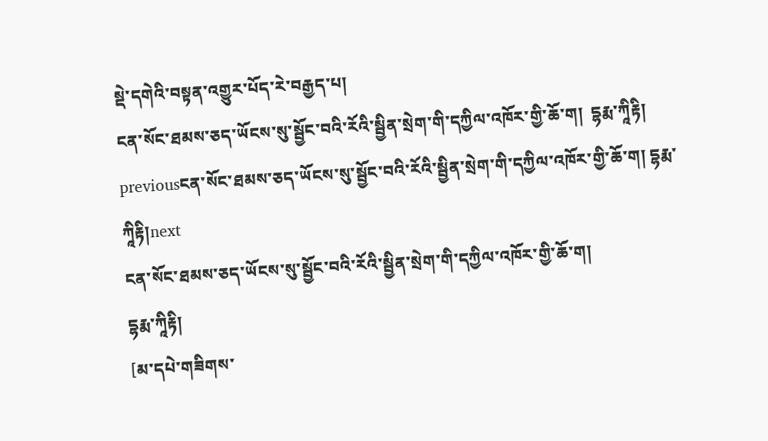སྡེ་དགེའི་བསྟན་འགྱུར་པོད་རེ་བརྒྱད་པ།
ངན་སོང་ཐམས་ཅད་ཡོངས་སུ་སྦྱོང་བའི་རོའི་སྦྱིན་སྲེག་གི་དཀྱིལ་འཁོར་གྱི་ཆོ་ག།  དྷརྨ་ཀཱིརྟི།
previousངན་སོང་ཐམས་ཅད་ཡོངས་སུ་སྦྱོང་བའི་རོའི་སྦྱིན་སྲེག་གི་དཀྱིལ་འཁོར་གྱི་ཆོ་ག། དྷརྨ་ཀཱིརྟི།next
ངན་སོང་ཐམས་ཅད་ཡོངས་སུ་སྦྱོང་བའི་རོའི་སྦྱིན་སྲེག་གི་དཀྱིལ་འཁོར་གྱི་ཆོ་ག།
དྷརྨ་ཀཱིརྟི།
[མ་དཔེ་གཟིགས་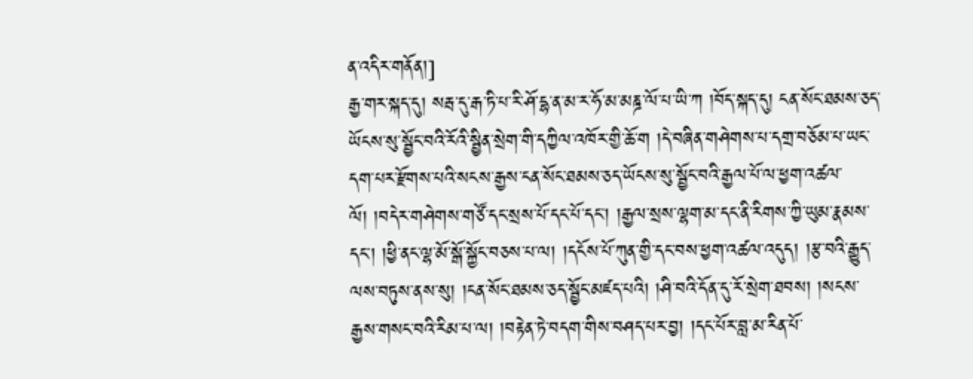ན་འདིར་གནོན།]
རྒྱ་གར་སྐད་དུ། སརྦ་དུ་རྒ་ཏི་པ་རི་ཤོ་དྷ་ན་མ་ར་ཧོ་མ་མཎྜ་ལོ་པ་ཡི་ཀ །བོད་སྐད་དུ། ངན་སོང་ཐམས་ཅད་ཡོངས་སུ་སྦྱོང་བའི་རོའི་སྦྱིན་སྲེག་གི་དཀྱིལ་འཁོར་གྱི་ཆོ་ག །དེ་བཞིན་གཤེགས་པ་དགྲ་བཅོམ་པ་ཡང་དག་པར་རྫོགས་པའི་སངས་རྒྱས་ངན་སོང་ཐམས་ཅད་ཡོངས་སུ་སྦྱོང་བའི་རྒྱལ་པོ་ལ་ཕྱག་འཚལ་ལོ། །བདེར་གཤེགས་གཙོ་དང་སྲས་པོ་དང་པོ་དང་། །རྒྱལ་སྲས་ལྷག་མ་དང་ནི་རིགས་ཀྱི་ཡུམ་རྣམས་དང་། །ཕྱི་ནང་ལྷ་མོ་སྒོ་སྐྱོང་བཅས་པ་ལ། །དངོས་པོ་ཀུན་གྱི་དང་བས་ཕྱག་འཚལ་འདུད། །རྩ་བའི་རྒྱུད་ལས་བཏུས་ནས་སུ། །ངན་སོང་ཐམས་ཅད་སྦྱོང་མཛད་པའི། །ཤི་བའི་དོན་དུ་རོ་སྲེག་ཐབས། །སངས་རྒྱས་གསང་བའི་རིམ་པ་ལ། །བརྟེན་ཏེ་བདག་གིས་བཤད་པར་བྱ། །དང་པོར་བླ་མ་རིན་པོ་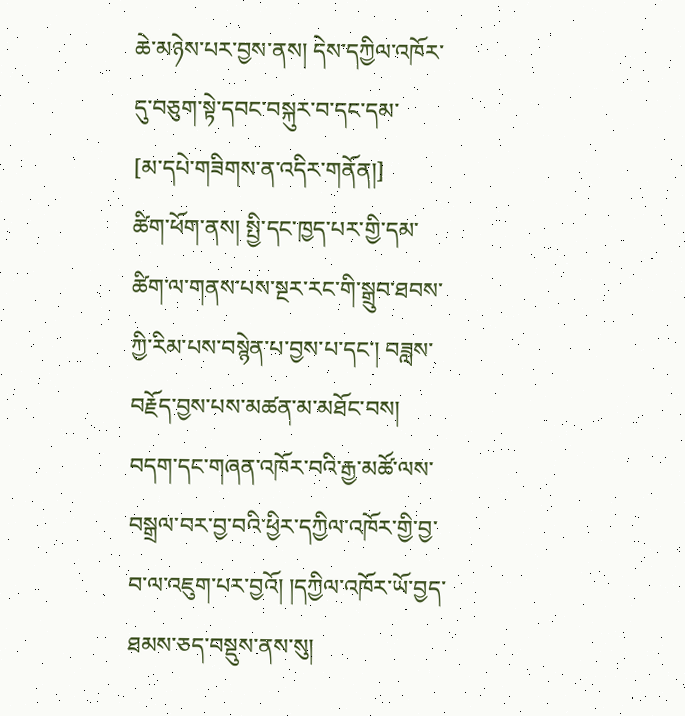ཆེ་མཉེས་པར་བྱས་ནས། དེས་དཀྱིལ་འཁོར་དུ་བཅུག་སྟེ་དབང་བསྐུར་བ་དང་དམ་
[མ་དཔེ་གཟིགས་ན་འདིར་གནོན།]
ཚིག་ཕོག་ནས། སྤྱི་དང་ཁྱད་པར་གྱི་དམ་ཚིག་ལ་གནས་པས་སྔར་རང་གི་སྒྲུབ་ཐབས་ཀྱི་རིམ་པས་བསྙེན་པ་བྱས་པ་དང་། བཟླས་བརྗོད་བྱས་པས་མཚན་མ་མཐོང་བས། བདག་དང་གཞན་འཁོར་བའི་རྒྱ་མཚོ་ལས་བསྒྲལ་བར་བྱ་བའི་ཕྱིར་དཀྱིལ་འཁོར་གྱི་བྱ་བ་ལ་འཇུག་པར་བྱའོ། །དཀྱིལ་འཁོར་ཡོ་བྱད་ཐམས་ཅད་བསྡུས་ནས་སུ།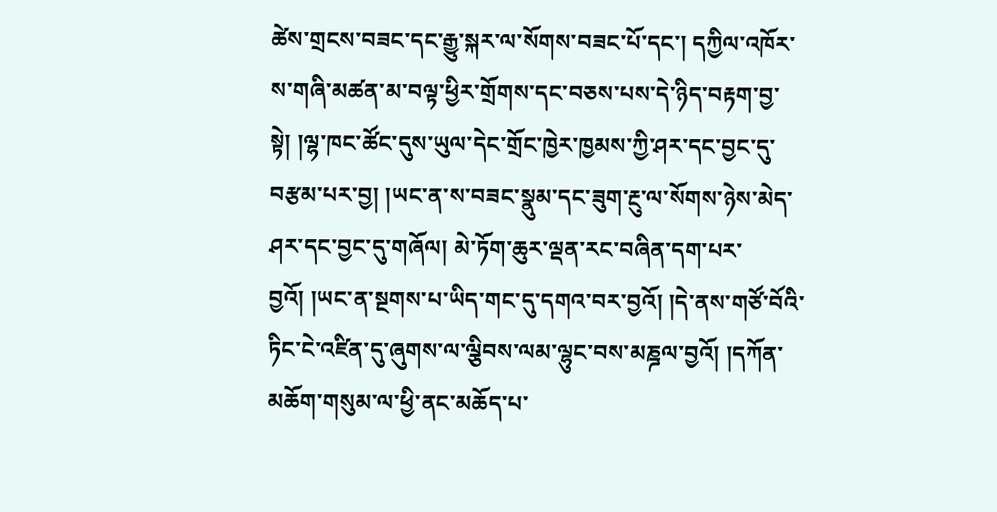ཚེས་གྲངས་བཟང་དང་རྒྱུ་སྐར་ལ་སོགས་བཟང་པོ་དང་། དཀྱིལ་འཁོར་ས་གཞི་མཚན་མ་བལྟ་ཕྱིར་གྲོགས་དང་བཅས་པས་དེ་ཉིད་བརྟག་བྱ་སྟེ། །ལྷ་ཁང་ཚོང་དུས་ཡུལ་དེང་གྲོང་ཁྱེར་ཁྱམས་ཀྱི་ཤར་དང་བྱང་དུ་བརྩམ་པར་བྱ། །ཡང་ན་ས་བཟང་སྣུམ་དང་ཟུག་རྔུ་ལ་སོགས་ཉེས་མེད་ཤར་དང་བྱང་དུ་གཞོལ། མེ་ཏོག་ཆུར་ལྡན་རང་བཞིན་དག་པར་བྱའོ། །ཡང་ན་སྔགས་པ་ཡིད་གང་དུ་དགའ་བར་བྱའོ། །དེ་ནས་གཙོ་བོའི་ཏིང་ངེ་འཛིན་དུ་ཞུགས་ལ་ལྕིབས་ལམ་ལྷུང་བས་མཎྜལ་བྱའོ། །དཀོན་མཆོག་གསུམ་ལ་ཕྱི་ནང་མཆོད་པ་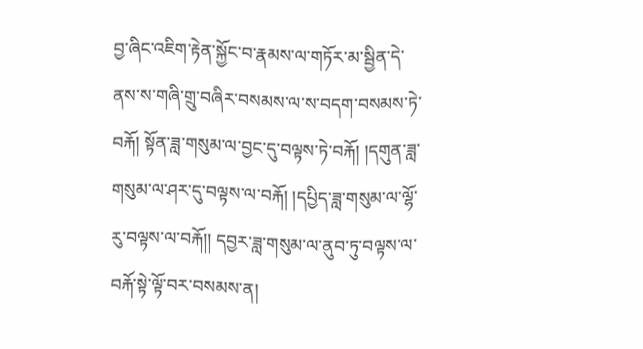བྱ་ཞིང་འཇིག་རྟེན་སྐྱོང་བ་རྣམས་ལ་གཏོར་མ་སྦྱིན་དེ་ནས་ས་གཞི་གྲུ་བཞིར་བསམས་ལ་ས་བདག་བསམས་ཏེ་བརྐོ། སྟོན་ཟླ་གསུམ་ལ་བྱང་དུ་བལྟས་ཏེ་བརྐོ། །དགུན་ཟླ་གསུམ་ལ་ཤར་དུ་བལྟས་ལ་བརྐོ། །དཔྱིད་ཟླ་གསུམ་ལ་ལྷོ་རུ་བལྟས་ལ་བརྐོ།། དབྱར་ཟླ་གསུམ་ལ་ནུབ་ཏུ་བལྟས་ལ་བརྐོ་སྟེ་ལྟོ་བར་བསམས་ན།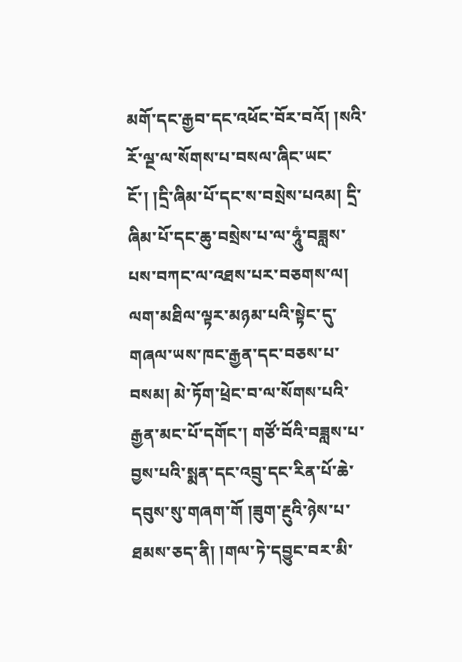མགོ་དང་རྒྱབ་དང་འཕོང་བོར་བའོ། །སའི་རོ་ལྔ་ལ་སོགས་པ་བསལ་ཞིང་ཡང་ངོ་། །དྲི་ཞིམ་པོ་དང་ས་བསྲེས་པའམ། དྲི་ཞིམ་པོ་དང་ཆུ་བསྲེས་པ་ལ་ཧཱུཾ་བཟླས་པས་བཀང་ལ་འཐས་པར་བཅགས་ལ། ལག་མཐིལ་ལྟར་མཉམ་པའི་སྟེང་དུ་གཞལ་ཡས་ཁང་རྒྱན་དང་བཅས་པ་བསམ། མེ་ཏོག་ཕྲེང་བ་ལ་སོགས་པའི་རྒྱན་མང་པོ་དགོང་། གཙོ་བོའི་བཟླས་པ་བྱས་པའི་སྨན་དང་འབྲུ་དང་རིན་པོ་ཆེ་དབུས་སུ་གཞག་གོ །ཟུག་རྔུའི་ཉེས་པ་ཐམས་ཅད་ནི། །གལ་ཏེ་དབྱུང་བར་མི་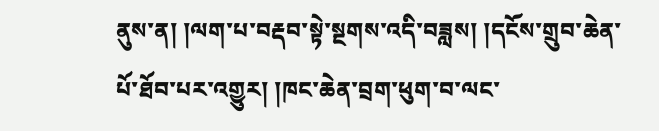ནུས་ན། །ལག་པ་བརྡབ་སྟེ་སྔགས་འདི་བཟླས། །དངོས་གྲུབ་ཆེན་པོ་ཐོབ་པར་འགྱུར། །ཁང་ཆེན་བྲག་ཕུག་བ་ལང་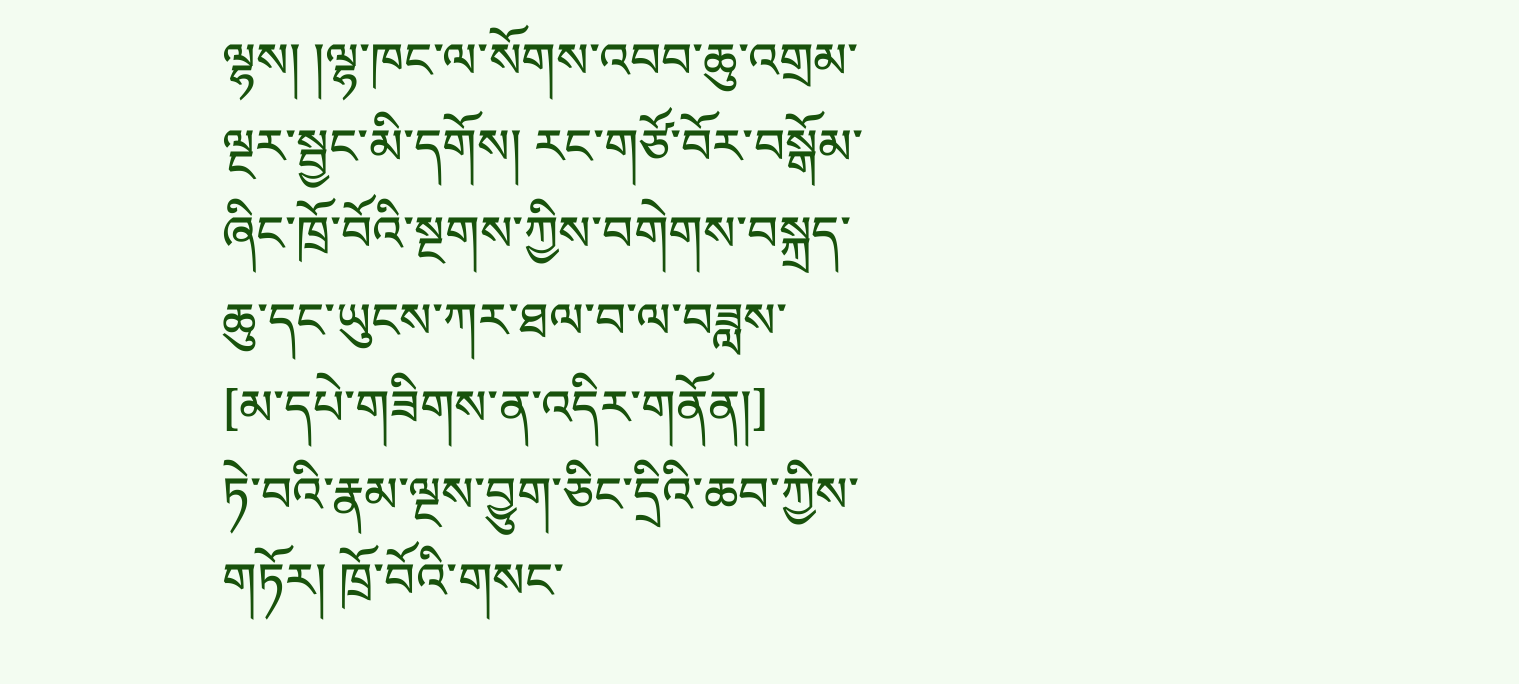ལྷས། །ལྷ་ཁང་ལ་སོགས་འབབ་ཆུ་འགྲམ་ལྔར་སྦྱང་མི་དགོས། རང་གཙོ་བོར་བསྒོམ་ཞིང་ཁྲོ་བོའི་སྔགས་ཀྱིས་བགེགས་བསྐྲད་ཆུ་དང་ཡུངས་ཀར་ཐལ་བ་ལ་བཟླས་
[མ་དཔེ་གཟིགས་ན་འདིར་གནོན།]
ཏེ་བའི་རྣམ་ལྔས་བྱུག་ཅིང་དྲིའི་ཆབ་ཀྱིས་གཏོར། ཁྲོ་བོའི་གསང་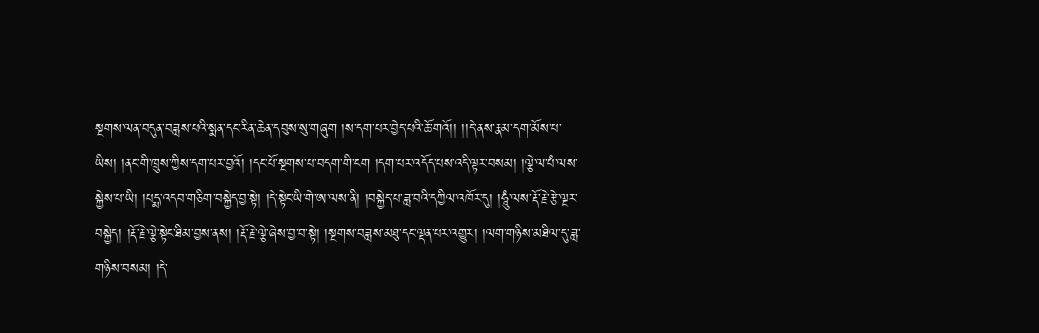སྔགས་ལན་བདུན་བཟླས་པའི་སྨན་དང་རིན་ཆེན་དབུས་སུ་གཞུག །ས་དག་པར་བྱེད་པའི་ཆོ་གའོ།། །།དེ་ནས་རྣམ་དག་མོས་པ་ཡིས། །ནང་གི་ཁྲུས་ཀྱིས་དག་པར་བྱའོ། །དང་པོ་སྔགས་པ་བདག་གི་ངག །དག་པར་འདོད་པས་འདི་ལྟར་བསམ། །ལྕེ་ལ་པཾ་ལས་སྐྱེས་པ་ཡི། །པདྨ་འདབ་གཅིག་བསྐྱེད་བྱ་སྟེ། །དེ་སྟེང་ཡི་གེ་ཨ་ལས་ནི། །བསྐྱེད་པ་ཟླ་བའི་དཀྱིལ་འཁོར་དུ། །ཧཱུཾ་ལས་རྡོ་རྗེ་རྩེ་ལྔར་བསྐྱེད། །རྡོ་རྗེ་ལྕེ་སྟེང་ཐིམ་བྱས་ནས། །རྡོ་རྗེ་ལྕེ་ཞེས་བྱ་བ་སྟེ། །སྔགས་བཟླས་མཐུ་དང་ལྡན་པར་འགྱུར། །ལག་གཉིས་མཐིལ་དུ་ཟླ་གཉིས་བསམ། །དེ་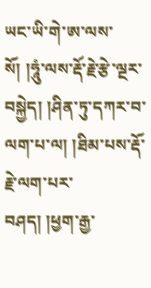ཡང་ཡི་གེ་ཨ་ལས་སོ། །ཧཱུཾ་ལས་རྡོ་རྗེ་རྩེ་ལྔར་བསྐྱེད། །ཤིན་ཏུ་དཀར་བ་ལག་པ་ལ། །ཐིམ་པས་རྡོ་རྗེ་ལག་པར་བཤད། །ཕྱག་རྒྱ་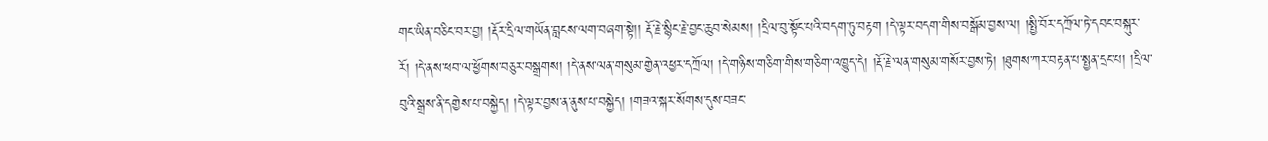གང་ཡིན་བཅིང་བར་བྱ། །རྡོར་དྲིལ་གཡོན་བླངས་ལག་བཞག་སྟེ།། རྡོ་རྗེ་སྙིང་རྗེ་བྱང་ཆུབ་སེམས། །དྲིལ་བུ་སྟོང་པའི་བདག་ཏུ་བརྟག །དེ་ལྟར་བདག་གིས་བསྒོམ་བྱས་ལ། །སྤྱི་བོར་དཀྲོལ་ཏེ་དབང་བསྐུར་རོ། །དེ་ནས་ཕབ་ལ་ཕྱོགས་བཅུར་བསྒྲགས། །དེ་ནས་ལན་གསུམ་གྱེན་འཕྱར་དཀྲོལ། །དེ་གཉིས་གཅིག་གིས་གཅིག་འཁྱུད་དེ། །རྡོ་རྗེ་ལན་གསུམ་གསོར་བྱས་ཏེ། །ཐུགས་ཀར་བརྟན་པ་སྤྱན་དྲང་པ། །དྲིལ་བུའི་སྒྲས་ནི་དགྱེས་པ་བསྐྱེད། །དེ་ལྟར་བྱས་ན་ནུས་པ་བསྐྱེད། །གཟའ་སྐར་སོགས་དུས་བཟང་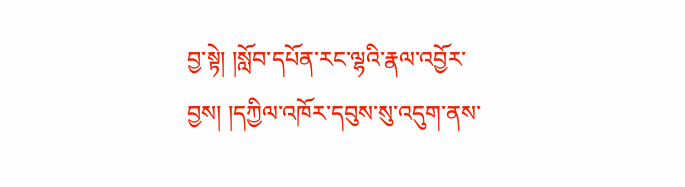བྱ་སྟེ། །སློབ་དཔོན་རང་ལྷའི་རྣལ་འབྱོར་བྱས། །དཀྱིལ་འཁོར་དབུས་སུ་འདུག་ནས་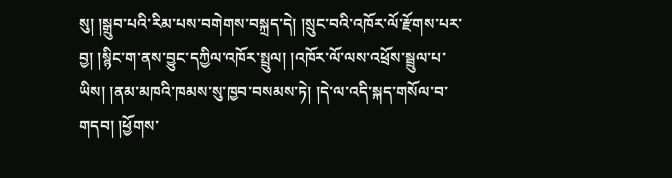སུ། །སྒྲུབ་པའི་རིམ་པས་བགེགས་བསྐྲད་དེ། །སྲུང་བའི་འཁོར་ལོ་རྫོགས་པར་བྱ། །སྙིང་ག་ནས་བྱུང་དཀྱིལ་འཁོར་སྤྲུལ། །འཁོར་ལོ་ལས་འཕྲོས་སྦྲུལ་པ་ཡིས། །ནམ་མཁའི་ཁམས་སུ་ཁྱབ་བསམས་ཏེ། །དེ་ལ་འདི་སྐད་གསོལ་བ་གདབ། །ཕྱོགས་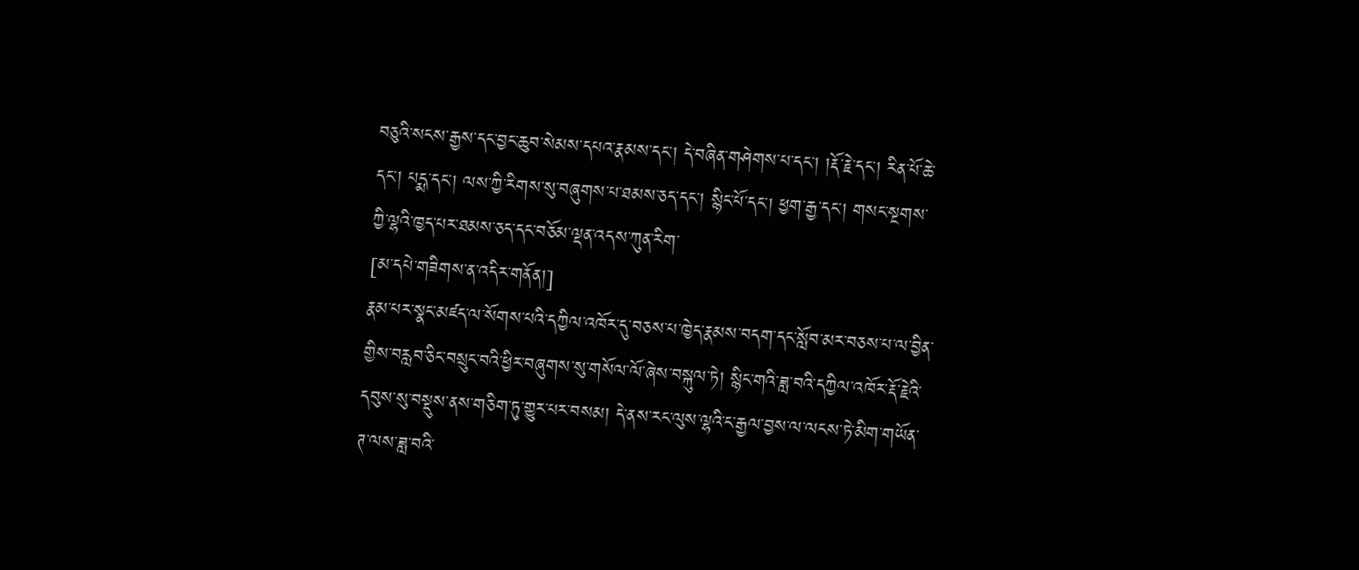བཅུའི་སངས་རྒྱས་དང་བྱང་ཆུབ་སེམས་དཔའ་རྣམས་དང་། དེ་བཞིན་གཤེགས་པ་དང་། །རྡོ་རྗེ་དང་། རིན་པོ་ཆེ་དང་། པདྨ་དང་། ལས་ཀྱི་རིགས་སུ་བཞུགས་པ་ཐམས་ཅད་དང་། སྙིང་པོ་དང་། ཕྱག་རྒྱ་དང་། གསང་སྔགས་ཀྱི་ལྷའི་ཁྱད་པར་ཐམས་ཅད་དང་བཅོམ་ལྡན་འདས་ཀུན་རིག་
[མ་དཔེ་གཟིགས་ན་འདིར་གནོན།]
རྣམ་པར་སྣང་མཛད་ལ་སོགས་པའི་དཀྱིལ་འཁོར་དུ་བཅས་པ་ཁྱེད་རྣམས་བདག་དང་སློབ་མར་བཅས་པ་ལ་བྱིན་གྱིས་བརླབ་ཅིང་བསྲུང་བའི་ཕྱིར་བཞུགས་སུ་གསོལ་ལོ་ཞེས་བསྐུལ་ཏེ། སྙིང་གའི་ཟླ་བའི་དཀྱིལ་འཁོར་རྡོ་རྗེའི་དབུས་སུ་བསྡུས་ནས་གཅིག་ཏུ་གྱུར་པར་བསམ། དེ་ནས་རང་ལུས་ལྷའི་ང་རྒྱལ་བྱས་ལ་ལངས་ཏེ་མིག་གཡོན་ཊ་ལས་ཟླ་བའི་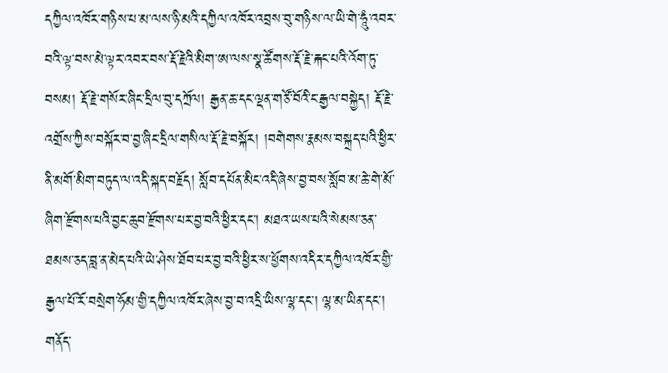དཀྱིལ་འཁོར་གཉིས་པ་མ་ལས་ཉི་མའི་དཀྱིལ་འཁོར་འབྲས་བུ་གཉིས་ལ་ཡི་གེ་ཧཱུཾ་འབར་བའི་ལྟ་བས་མེ་ལྟར་འབར་བས་རྡོ་རྗེའི་མིག་ཨ་ལས་སྣ་ཚོགས་རྡོ་རྗེ་རྐང་པའི་འོག་ཏུ་བསམ། རྡོ་རྗེ་གསོར་ཞིང་དྲིལ་བུ་དཀྲོལ། རྒྱན་ཆ་དང་ལྡན་གཙོ་བོའི་ང་རྒྱལ་བསྐྱེད། རྡོ་རྗེ་འགྲོས་ཀྱིས་བསྐོར་བ་བྱ་ཞིང་དྲིལ་གསིལ་རྡོ་རྗེ་བསྐོར། །བགེགས་རྣམས་བསྐྲད་པའི་ཕྱིར་ནི་མགོ་མིག་བཏུད་ལ་འདི་སྐད་བརྗོད། སློབ་དཔོན་མིང་འདི་ཞེས་བྱ་བས་སློབ་མ་ཆེ་གེ་མོ་ཞིག་རྫོགས་པའི་བྱང་ཆུབ་རྫོགས་པར་བྱ་བའི་ཕྱིར་དང་། མཐའ་ཡས་པའི་སེམས་ཅན་ཐམས་ཅད་བླ་ན་མེད་པའི་ཡེ་ཤེས་ཐོབ་པར་བྱ་བའི་ཕྱིར་ས་ཕྱོགས་འདིར་དཀྱིལ་འཁོར་གྱི་རྒྱལ་པོ་རོ་བསྲེག་ཧོམ་གྱི་དཀྱིལ་འཁོར་ཞེས་བྱ་བ་འདྲི་ཡིས་ལྷ་དང་། ལྷ་མ་ཡིན་དང་། གནོད་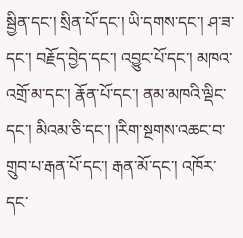སྦྱིན་དང་། སྲིན་པོ་དང་། ཡི་དགས་དང་། ཤ་ཟ་དང་། བརྗོད་བྱེད་དང་། འབྱུང་པོ་དང་། མཁའ་འགྲོ་མ་དང་། རྣོན་པོ་དང་། ནམ་མཁའི་ལྡིང་དང་། མིའམ་ཅི་དང་། །རིག་སྔགས་འཆང་བ་གྲུབ་པ་རྒན་པོ་དང་། རྒན་མོ་དང་། འཁོར་དང་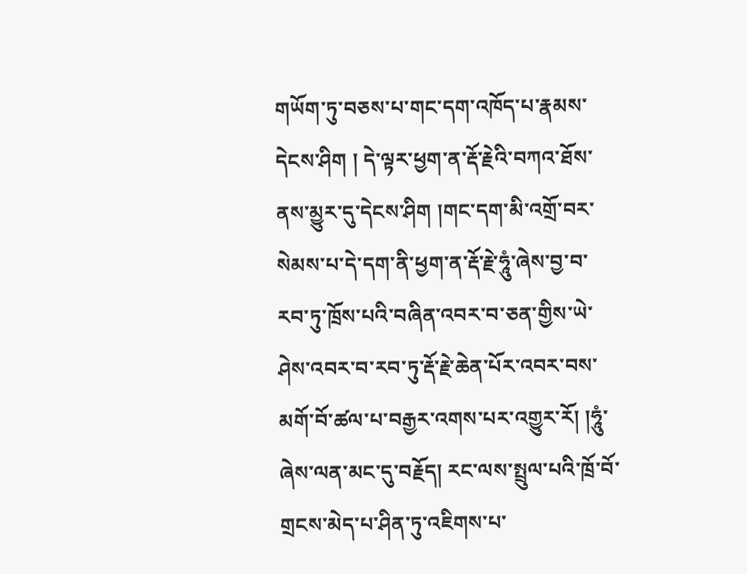གཡོག་ཏུ་བཅས་པ་གང་དག་འཁོད་པ་རྣམས་དེངས་ཤིག ། དེ་ལྟར་ཕྱག་ན་རྡོ་རྗེའི་བཀའ་ཐོས་ནས་མྱུར་དུ་དེངས་ཤིག །གང་དག་མི་འགྲོ་བར་སེམས་པ་དེ་དག་ནི་ཕྱག་ན་རྡོ་རྗེ་ཧཱུཾ་ཞེས་བྱ་བ་རབ་ཏུ་ཁྲོས་པའི་བཞིན་འབར་བ་ཅན་གྱིས་ཡེ་ཤེས་འབར་བ་རབ་ཏུ་རྡོ་རྗེ་ཆེན་པོར་འབར་བས་མགོ་བོ་ཚལ་པ་བརྒྱར་འགས་པར་འགྱུར་རོ། །ཧཱུཾ་ཞེས་ལན་མང་དུ་བརྗོད། རང་ལས་སྤྲུལ་པའི་ཁྲོ་བོ་གྲངས་མེད་པ་ཤིན་ཏུ་འཇིགས་པ་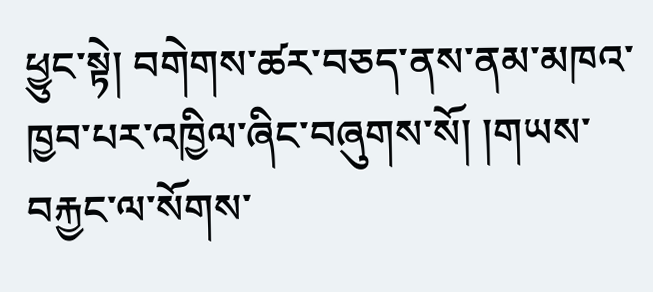ཕྱུང་སྟེ། བགེགས་ཚར་བཅད་ནས་ནམ་མཁའ་ཁྱབ་པར་འཁྱིལ་ཞིང་བཞུགས་སོ། །གཡས་བརྐྱང་ལ་སོགས་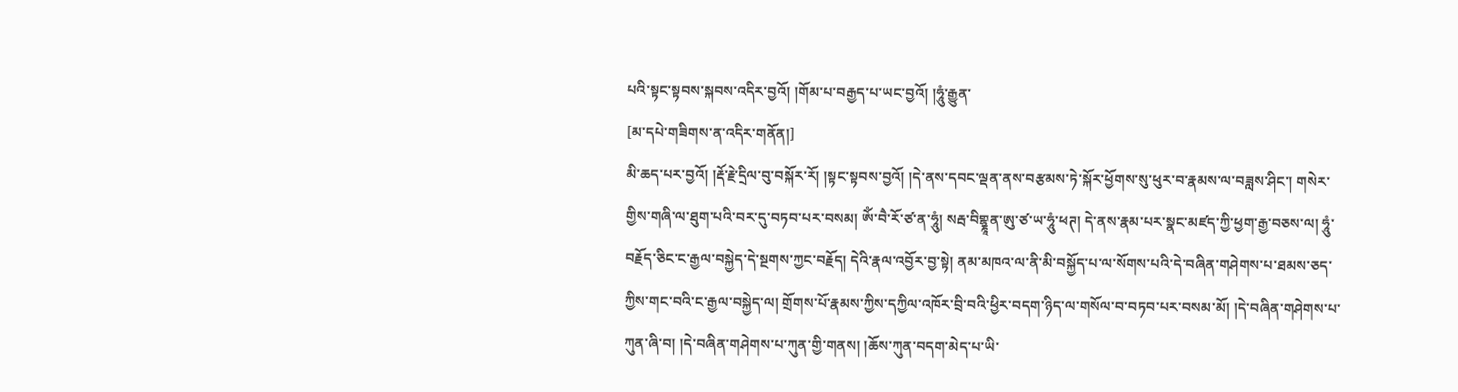པའི་སྟང་སྟབས་སྐབས་འདིར་བྱའོ། །གོམ་པ་བརྒྱད་པ་ཡང་བྱའོ། །ཧཱུཾ་རྒྱུན་
[མ་དཔེ་གཟིགས་ན་འདིར་གནོན།]
མི་ཆད་པར་བྱའོ། །རྡོ་རྗེ་དྲིལ་བུ་བསྐོར་རོ། །སྟང་སྟབས་བྱའོ། །དེ་ནས་དབང་ལྡན་ནས་བརྩམས་ཏེ་སྐོར་ཕྱོགས་སུ་ཕུར་བ་རྣམས་ལ་བཟླས་ཤིང་། གསེར་གྱིས་གཞི་ལ་ཐུག་པའི་བར་དུ་བཏབ་པར་བསམ། ཨོཾ་བཻ་རོ་ཙ་ན་ཧཱུཾ། སརྦ་བིགྷྣཱན་ཨུ་ཙ་ཡ་ཧཱུཾ་ཕཊ། དེ་ནས་རྣམ་པར་སྣང་མཛད་ཀྱི་ཕྱག་རྒྱ་བཅས་ལ། ཧཱུཾ་བརྗོད་ཅིང་ང་རྒྱལ་བསྐྱེད་དེ་སྔགས་ཀྱང་བརྗོད། དེའི་རྣལ་འབྱོར་བྱ་སྟེ། ནམ་མཁའ་ལ་ནི་མི་བསྐྱོད་པ་ལ་སོགས་པའི་དེ་བཞིན་གཤེགས་པ་ཐམས་ཅད་ཀྱིས་གང་བའི་ང་རྒྱལ་བསྐྱེད་ལ། གྲོགས་པོ་རྣམས་ཀྱིས་དཀྱིལ་འཁོར་བྲི་བའི་ཕྱིར་བདག་ཉིད་ལ་གསོལ་བ་བཏབ་པར་བསམ་མོ། །དེ་བཞིན་གཤེགས་པ་ཀུན་ཞི་བ། །དེ་བཞིན་གཤེགས་པ་ཀུན་གྱི་གནས། །ཆོས་ཀུན་བདག་མེད་པ་ཡི་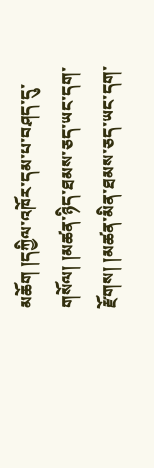མཆོག །དཀྱིལ་འཁོར་དམ་པ་བཤད་དུ་གསོལ། །མཚན་ཉིད་ཐམས་ཅད་ཡང་དག་རྫོགས། །མཚན་མིན་ཐམས་ཅད་ཡང་དག་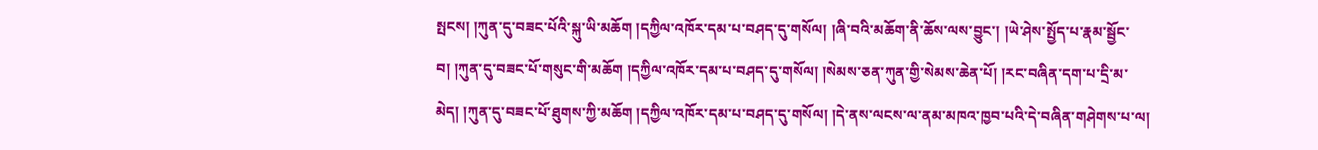སྤངས། །ཀུན་དུ་བཟང་པོའི་སྐུ་ཡི་མཆོག །དཀྱིལ་འཁོར་དམ་པ་བཤད་དུ་གསོལ། །ཞི་བའི་མཆོག་ནི་ཆོས་ལས་བྱུང་། །ཡེ་ཤེས་སྤྱོད་པ་རྣམ་སྦྱོང་བ། །ཀུན་དུ་བཟང་པོ་གསུང་གི་མཆོག །དཀྱིལ་འཁོར་དམ་པ་བཤད་དུ་གསོལ། །སེམས་ཅན་ཀུན་གྱི་སེམས་ཆེན་པོ། །རང་བཞིན་དག་པ་དྲི་མ་མེད། །ཀུན་དུ་བཟང་པོ་ཐུགས་ཀྱི་མཆོག །དཀྱིལ་འཁོར་དམ་པ་བཤད་དུ་གསོལ། །དེ་ནས་ལངས་ལ་ནམ་མཁའ་ཁྱབ་པའི་དེ་བཞིན་གཤེགས་པ་ལ།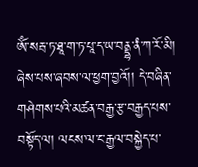ཨོཾ་སརྦ་ཏ་ཐཱ་ག་ཏ་པཱ་ད་ཡ་བནྡྷ་ནཾ་ཀ་རོ་མི། ཞེས་པས་ཞབས་ལ་ཕྱག་བྱའོ།། དེ་བཞིན་གཤེགས་པའི་མཚན་བརྒྱ་རྩ་བརྒྱད་པས་བསྟོད་ལ། ལངས་ལ་ང་རྒྱལ་བསྐྱེད་པ་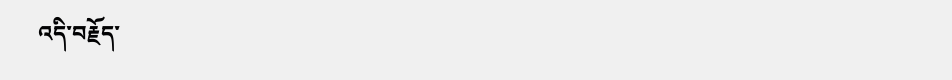འདི་བརྗོད་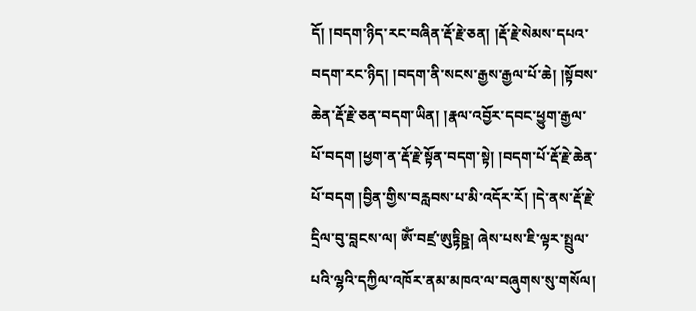དོ། །བདག་ཉིད་རང་བཞིན་རྡོ་རྗེ་ཅན། །རྡོ་རྗེ་སེམས་དཔའ་བདག་རང་ཉིད། །བདག་ནི་སངས་རྒྱས་རྒྱལ་པོ་ཆེ། །སྟོབས་ཆེན་རྡོ་རྗེ་ཅན་བདག་ཡིན། །རྣལ་འབྱོར་དབང་ཕྱུག་རྒྱལ་པོ་བདག །ཕྱག་ན་རྡོ་རྗེ་སྟོན་བདག་སྟེ། །བདག་པོ་རྡོ་རྗེ་ཆེན་པོ་བདག །བྱིན་གྱིས་བརླབས་པ་མི་འདོར་རོ། །དེ་ནས་རྡོ་རྗེ་དྲིལ་བུ་བླངས་ལ། ཨོཾ་བཛྲ་ཨུཏྟིཥྛ། ཞེས་པས་ཇི་ལྟར་སྤྲུལ་པའི་ལྷའི་དཀྱིལ་འཁོར་ནམ་མཁའ་ལ་བཞུགས་སུ་གསོལ།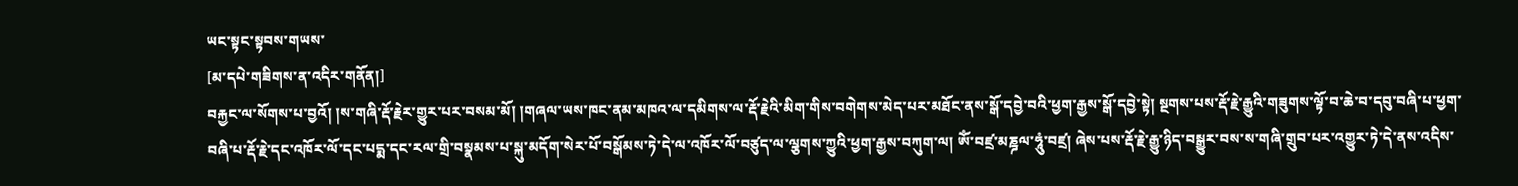ཡང་སྟང་སྟབས་གཡས་
[མ་དཔེ་གཟིགས་ན་འདིར་གནོན།]
བརྐྱང་ལ་སོགས་པ་བྱའོ། །ས་གཞི་རྡོ་རྗེར་གྱུར་པར་བསམ་མོ། །གཞལ་ཡས་ཁང་ནམ་མཁའ་ལ་དམིགས་ལ་རྡོ་རྗེའི་མིག་གིས་བགེགས་མེད་པར་མཐོང་ནས་སྒོ་དབྱེ་བའི་ཕྱག་རྒྱས་སྒོ་དབྱེ་སྟེ། སྔགས་པས་རྡོ་རྗེ་རྒྱུའི་གཟུགས་ལྟོ་བ་ཆེ་བ་དབུ་བཞི་པ་ཕྱག་བཞི་པ་རྡོ་རྗེ་དང་འཁོར་ལོ་དང་པདྨ་དང་རལ་གྲི་བསྣམས་པ་སྐུ་མདོག་སེར་པོ་བསྒོམས་ཏེ་དེ་ལ་འཁོར་ལོ་བཙུད་ལ་ལྕགས་ཀྱུའི་ཕྱག་རྒྱས་བཀུག་ལ། ཨོཾ་བཛྲ་མཎྜལ་ཧཱུཾ་བཛྲ། ཞེས་པས་རྡོ་རྗེ་རྒྱུ་ཉིད་བསྒྱུར་བས་ས་གཞི་གྲུབ་པར་འགྱུར་ཏེ་དེ་ནས་འདིས་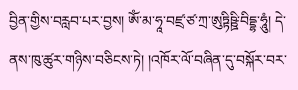བྱིན་གྱིས་བརླབ་པར་བྱས། ཨོཾ་མ་ཧཱ་བཛྲ་ཙ་ཀྲ་ཨུཏྟིཥྛི་བིདྡྷ་ཧཱུཾ། དེ་ནས་ཁུ་ཚུར་གཉིས་བཅིངས་ཏེ། །འཁོར་ལོ་བཞིན་དུ་བསྐོར་བར་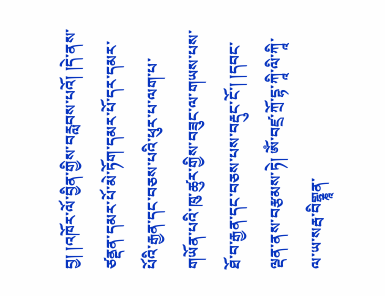བྱ། །འཁོར་ལོ་བྱིན་གྱིས་བརླབས་པའོ། །དེ་ནས་ཙནྡན་དམར་པོ་མེ་ཏོག་དམར་པོ་དར་དམར་པོའི་རྒྱན་དང་བཅས་པའི་ཕུར་པ་ལག་པ་གཡོན་པའི་ཁུ་ཚུར་གྱིས་བཟུང་ལ་གཡས་པས་ཐོ་བ་རྒྱན་དང་བཅས་པས་བརྡུང་ངོ་། །དབང་ལྡན་ནས་བརྩམས་ཏེ། ཨོཾ་བཛྲ་ཀྲོ་དྷ་ཀཱི་ལི་ཀཱི་ལ་ཡ་སརྦ་བིགྷྣཱན་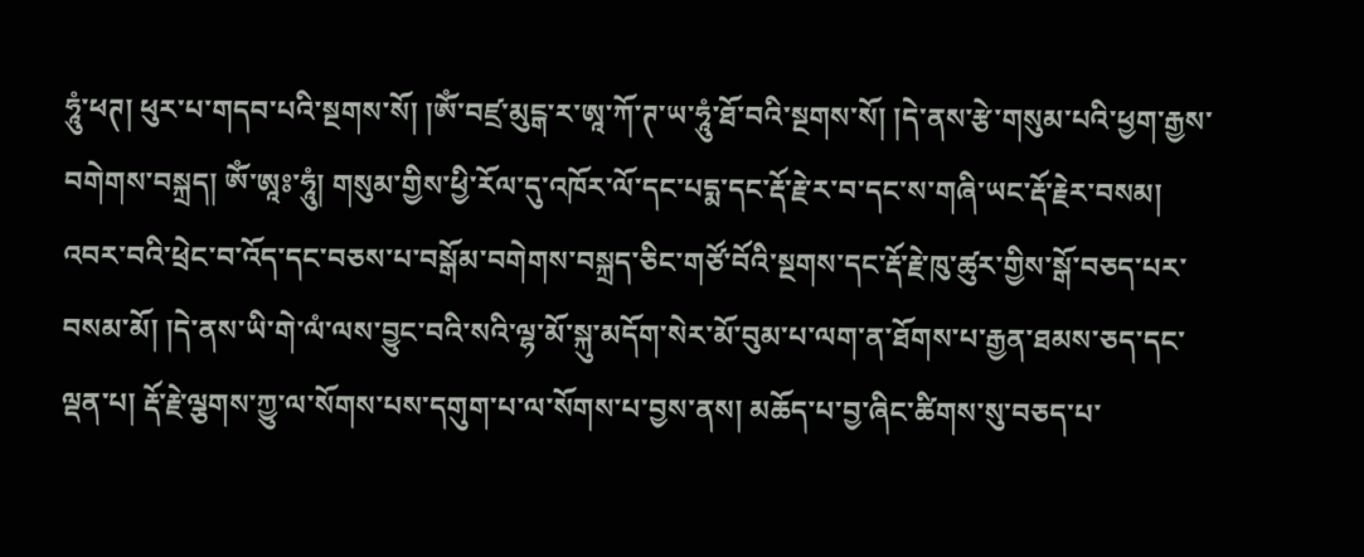ཧཱུཾ་ཕཊ། ཕུར་པ་གདབ་པའི་སྔགས་སོ། །ཨོཾ་བཛྲ་མུངྒ་ར་ཨཱ་ཀོ་ཊ་ཡ་ཧཱུཾ་ཐོ་བའི་སྔགས་སོ། །དེ་ནས་རྩེ་གསུམ་པའི་ཕྱག་རྒྱས་བགེགས་བསྐྲད། ཨོཾ་ཨཱཿ་ཧཱུཾ། གསུམ་གྱིས་ཕྱི་རོལ་དུ་འཁོར་ལོ་དང་པདྨ་དང་རྡོ་རྗེ་ར་བ་དང་ས་གཞི་ཡང་རྡོ་རྗེར་བསམ། འབར་བའི་ཕྲེང་བ་འོད་དང་བཅས་པ་བསྒོམ་བགེགས་བསྐྲད་ཅིང་གཙོ་བོའི་སྔགས་དང་རྡོ་རྗེ་ཁུ་ཚུར་གྱིས་སྒོ་བཅད་པར་བསམ་མོ། །དེ་ནས་ཡི་གེ་ལཾ་ལས་བྱུང་བའི་སའི་ལྷ་མོ་སྐུ་མདོག་སེར་མོ་བུམ་པ་ལག་ན་ཐོགས་པ་རྒྱན་ཐམས་ཅད་དང་ལྡན་པ། རྡོ་རྗེ་ལྕགས་ཀྱུ་ལ་སོགས་པས་དགུག་པ་ལ་སོགས་པ་བྱས་ནས། མཆོད་པ་བྱ་ཞིང་ཚིགས་སུ་བཅད་པ་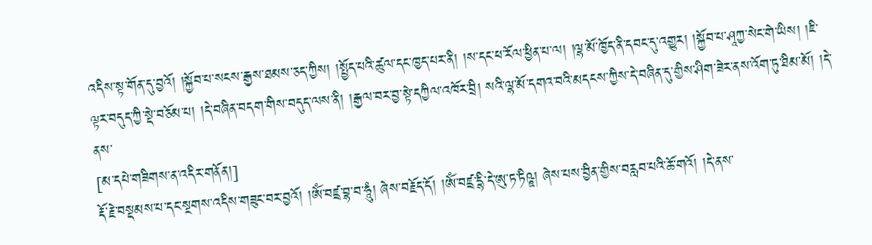འདིས་སྟ་གོན་དུ་བྱའོ། །སྐྱོབ་པ་སངས་རྒྱས་ཐམས་ཅད་ཀྱིས། །སྤྱོད་པའི་ཚུལ་དང་ཁྱད་པར་ནི། །ས་དང་ཕ་རོལ་ཕྱིན་པ་ལ། །ལྷ་མོ་ཁྱོད་ནི་དབང་དུ་འགྱུར། །སྐྱོབ་པ་ཤཱཀྱ་སེང་གེ་ཡིས། །ཇི་ལྟར་བདུད་ཀྱི་སྡེ་བཅོམ་པ། །དེ་བཞིན་བདག་གིས་བདུད་ལས་ནི། །རྒྱལ་བར་བྱ་སྟེ་དཀྱིལ་འཁོར་བྲི། སའི་ལྷ་མོ་དགའ་བའི་མདངས་ཀྱིས་དེ་བཞིན་དུ་གྱིས་ཤིག་ཟེར་ནས་འོག་ཏུ་ཐིམ་མོ། །དེ་ནས་
[མ་དཔེ་གཟིགས་ན་འདིར་གནོན།]
རྡོ་རྗེ་བསྡམས་པ་དང་སྔགས་འདིས་གཟུང་བར་བྱའོ། །ཨོཾ་བཛྲ་བྷ་བ་ཧཱུཾ། ཞེས་བརྗོད་དོ། །ཨོཾ་བཛྲ་དྷི་དེ་ཨུ་ཏ་ཏིཥྛ། ཞེས་པས་བྱིན་གྱིས་བརླབ་པའི་ཆོ་གའོ། །དེ་ནས་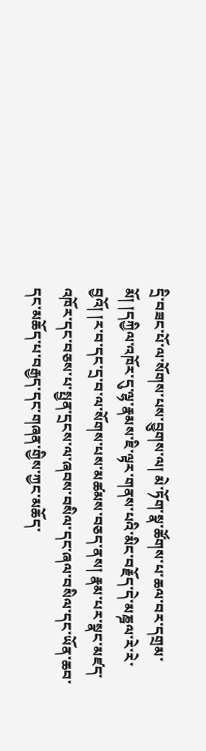དྲི་བཟང་པོ་ལ་སོགས་པས་བྱུགས་ལ། མེ་ཏོག་སྣ་ཚོགས་པ་ཆལ་བར་དགྲམ་མོ། །དཀྱིལ་འཁོར་དུ་ལྷ་རྣམས་ཇི་ལྟར་གནས་པའི་མིང་བརྗོད་དེ་མཎྜལ་རེ་རེ་བྱའོ། །ར་བ་དང་དྲ་བ་ལ་སོགས་པས་མཚམས་བཅད་ནས། རྣམ་པར་སྣང་མཛད་འཁོར་དང་བཅས་པ་སྤྱན་དྲངས་ལ་ཞབས་བསིལ་དང་ཞལ་བསིལ་དང་ཡོན་ཆབ་དང་མཆོད་པ་བརྒྱད་དང་གཞན་གྱིས་ཀྱང་མཆོད་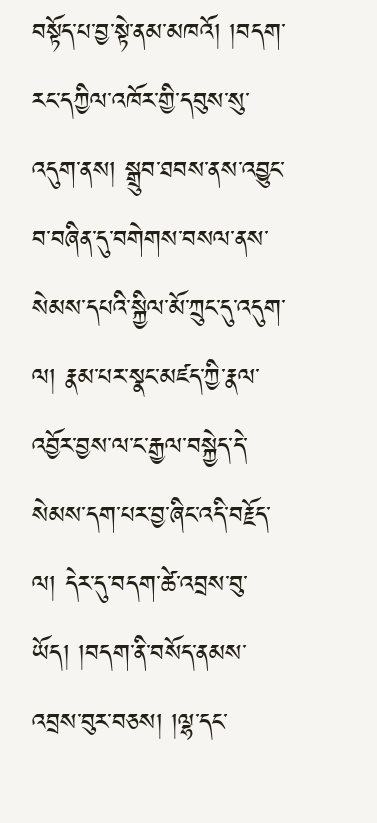བསྟོད་པ་བྱ་སྟེ་ནམ་མཁའོ། །བདག་རང་དཀྱིལ་འཁོར་གྱི་དབུས་སུ་འདུག་ནས། སྒྲུབ་ཐབས་ནས་འབྱུང་བ་བཞིན་དུ་བགེགས་བསལ་ནས་སེམས་དཔའི་སྐྱིལ་མོ་ཀྲུང་དུ་འདུག་ལ། རྣམ་པར་སྣང་མཛད་ཀྱི་རྣལ་འབྱོར་བྱས་ལ་ང་རྒྱལ་བསྐྱེད་དེ་སེམས་དག་པར་བྱ་ཞིང་འདི་བརྗོད་ལ། དེར་དུ་བདག་ཚེ་འབྲས་བུ་ཡོད། །བདག་ནི་བསོད་ནམས་འབྲས་བུར་བཅས། །ལྷ་དང་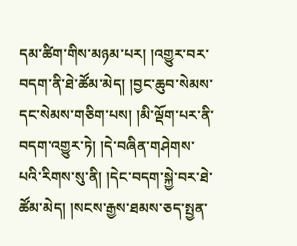དམ་ཚིག་གིས་མཉམ་པར། །འགྱུར་བར་བདག་ནི་ཐེ་ཚོམ་མེད། །བྱང་ཆུབ་སེམས་དང་སེམས་གཅིག་པས། །མི་ལྡོག་པར་ནི་བདག་འགྱུར་ཏེ། །དེ་བཞིན་གཤེགས་པའི་རིགས་སུ་ནི། །དེང་བདག་སྐྱེ་བར་ཐེ་ཚོམ་མེད། །སངས་རྒྱས་ཐམས་ཅད་སྤྱན་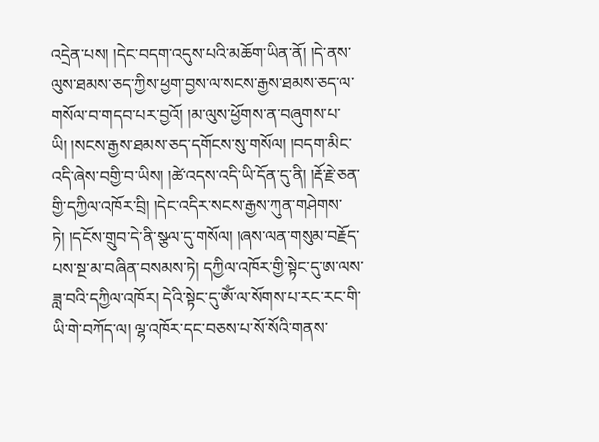འདྲེན་པས། །དེང་བདག་འདུས་པའི་མཆོག་ཡིན་ནོ། །དེ་ནས་ལུས་ཐམས་ཅད་ཀྱིས་ཕྱག་བྱས་ལ་སངས་རྒྱས་ཐམས་ཅད་ལ་གསོལ་བ་གདབ་པར་བྱའོ། །མ་ལུས་ཕྱོགས་ན་བཞུགས་པ་ཡི། །སངས་རྒྱས་ཐམས་ཅད་དགོངས་སུ་གསོལ། །བདག་མིང་འདི་ཞེས་བགྱི་བ་ཡིས། །ཚེ་འདས་འདི་ཡི་དོན་དུ་ནི། །རྡོ་རྗེ་ཅན་གྱི་དཀྱིལ་འཁོར་བྲི། །དེང་འདིར་སངས་རྒྱས་ཀུན་གཤེགས་ཏེ། །དངོས་གྲུབ་དེ་ནི་སྩལ་དུ་གསོལ། །ཞས་ལན་གསུམ་བརྗོད་པས་སྔ་མ་བཞིན་བསམས་ཏེ། དཀྱིལ་འཁོར་གྱི་སྟེང་དུ་ཨ་ལས་ཟླ་བའི་དཀྱིལ་འཁོར། དེའི་སྟེང་དུ་ཨོཾ་ལ་སོགས་པ་རང་རང་གི་ཡི་གེ་བཀོད་ལ། ལྷ་འཁོར་དང་བཅས་པ་སོ་སོའི་གནས་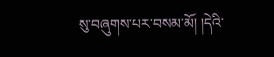སུ་བཞུགས་པར་བསམ་མོ། །དེའི་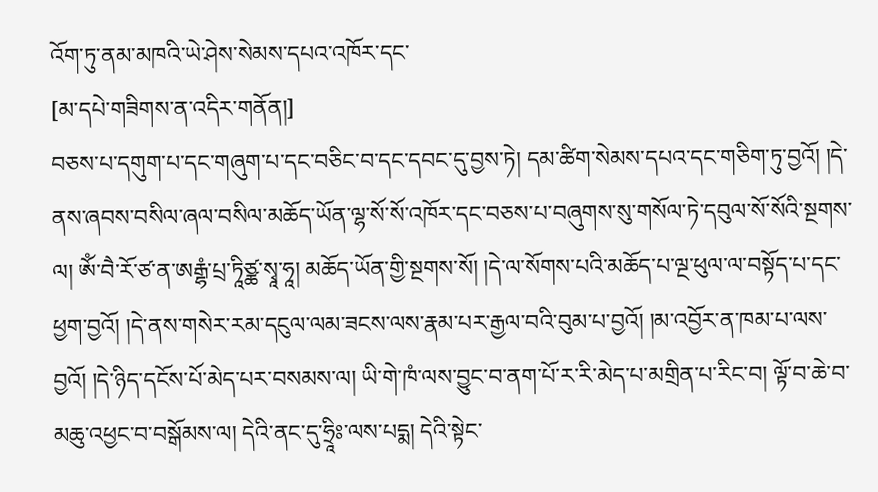འོག་ཏུ་ནམ་མཁའི་ཡེ་ཤེས་སེམས་དཔའ་འཁོར་དང་
[མ་དཔེ་གཟིགས་ན་འདིར་གནོན།]
བཅས་པ་དགུག་པ་དང་གཞུག་པ་དང་བཅིང་བ་དང་དབང་དུ་བྱས་ཏེ། དམ་ཚིག་སེམས་དཔའ་དང་གཅིག་ཏུ་བྱའོ། །དེ་ནས་ཞབས་བསིལ་ཞལ་བསིལ་མཆོད་ཡོན་ལྷ་སོ་སོ་འཁོར་དང་བཅས་པ་བཞུགས་སུ་གསོལ་ཏེ་དབུལ་སོ་སོའི་སྔགས་ལ། ཨོཾ་བཻ་རོ་ཙ་ན་ཨརྒྷཾ་པྲ་ཏཱིཙྪ་སྭཱ་ཧཱ། མཆོད་ཡོན་གྱི་སྔགས་སོ། །དེ་ལ་སོགས་པའི་མཆོད་པ་ལྔ་ཕུལ་ལ་བསྟོད་པ་དང་ཕྱག་བྱའོ། །དེ་ནས་གསེར་རམ་དངུལ་ལམ་ཟངས་ལས་རྣམ་པར་རྒྱལ་བའི་བུམ་པ་བྱའོ། །མ་འབྱོར་ན་ཁམ་པ་ལས་བྱའོ། །དེ་ཉིད་དངོས་པོ་མེད་པར་བསམས་ལ། ཡི་གེ་ཁཾ་ལས་བྱུང་བ་ནག་པོ་ར་རི་མེད་པ་མགྲིན་པ་རིང་བ། ལྟོ་བ་ཆེ་བ་མཆུ་འཕྱང་བ་བསྒོམས་ལ། དེའི་ནང་དུ་ཧྲཱིཿ་ལས་པདྨ། དེའི་སྟེང་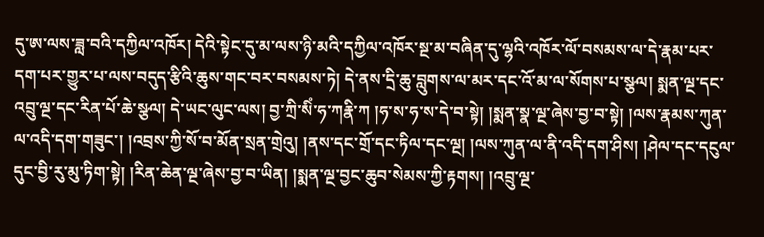དུ་ཨ་ལས་ཟླ་བའི་དཀྱིལ་འཁོར། དེའི་སྟེང་དུ་མ་ལས་ཉི་མའི་དཀྱིལ་འཁོར་སྔ་མ་བཞིན་དུ་ལྷའི་འཁོར་ལོ་བསམས་ལ་དེ་རྣམ་པར་དག་པར་གྱུར་པ་ལས་བདུད་རྩིའི་ཆུས་གང་བར་བསམས་ཏེ། དེ་ནས་དྲི་ཆུ་བླུགས་ལ་མར་དང་འོ་མ་ལ་སོགས་པ་སྩལ། སྨན་ལྔ་དང་འབྲུ་ལྔ་དང་རིན་པོ་ཆེ་སྩལ། དེ་ཡང་ལུང་ལས། བྱ་ཀྲི་སིཾ་ཧ་ཀརྣི་ཀ །ཧ་ས་ཧ་ས་དེ་བ་སྟེ། །སྨན་སྣ་ལྔ་ཞེས་བྱ་བ་སྟེ། །ལས་རྣམས་ཀུན་ལ་འདི་དག་གཟུང་། །འབྲས་ཀྱི་སོ་བ་མོན་སྲན་གྲེའུ། །ནས་དང་གྲོ་དང་ཏིལ་དང་ལྔ། །ལས་ཀུན་ལ་ནི་འདི་དག་ཤིས། །ཤེལ་དང་དངུལ་དུང་བྱི་རུ་མུ་ཏིག་སྟེ། །རིན་ཆེན་ལྔ་ཞེས་བྱ་བ་ཡིན། །སྨན་ལྔ་བྱང་ཆུབ་སེམས་ཀྱི་རྟགས། །འབྲུ་ལྔ་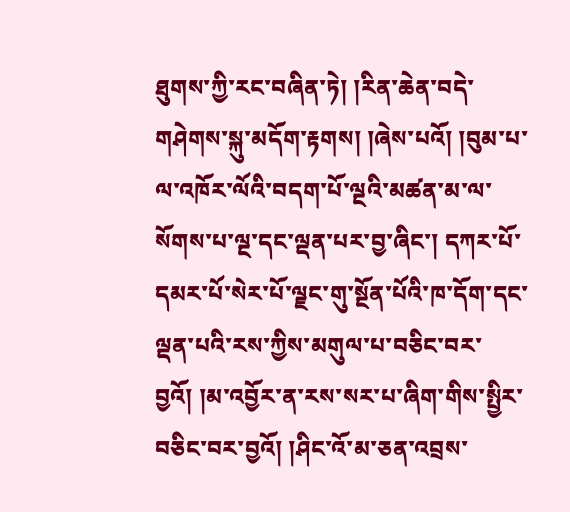ཐུགས་ཀྱི་རང་བཞིན་ཏེ། །རིན་ཆེན་བདེ་གཤེགས་སྐུ་མདོག་རྟགས། །ཞེས་པའོ། །བུམ་པ་ལ་འཁོར་ལོའི་བདག་པོ་ལྔའི་མཚན་མ་ལ་སོགས་པ་ལྔ་དང་ལྡན་པར་བྱ་ཞིང་། དཀར་པོ་དམར་པོ་སེར་པོ་ལྗང་གུ་སྔོན་པོའི་ཁ་དོག་དང་ལྡན་པའི་རས་ཀྱིས་མགུལ་པ་བཅིང་བར་བྱའོ། །མ་འབྱོར་ན་རས་སར་པ་ཞིག་གིས་སྤྱིར་བཅིང་བར་བྱའོ། །ཤིང་འོ་མ་ཅན་འབྲས་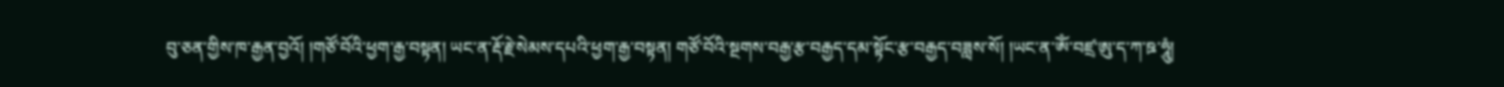བུ་ཅན་གྱིས་ཁ་རྒྱན་བྱའོ། །གཙོ་བོའི་ཕྱག་རྒྱ་བསྟན། ཡང་ན་རྡོ་རྗེ་སེམས་དཔའི་ཕྱག་རྒྱ་བསྟན། གཙོ་བོའི་སྔགས་བརྒྱ་རྩ་བརྒྱད་དམ་སྟོང་རྩ་བརྒྱད་བཟླས་སོ། །ཡང་ན་ཨོཾ་བཛྲ་ཨུ་ད་ཀ་ཋ་ཧཱུཾ།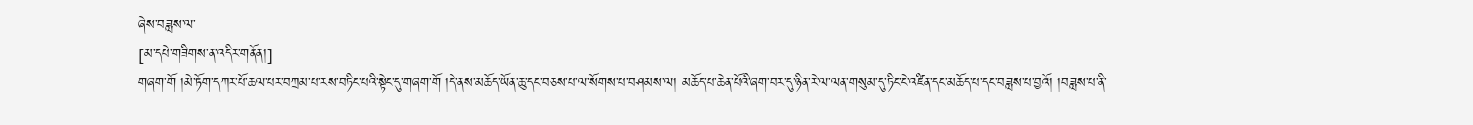ཞེས་བཟླས་ལ་
[མ་དཔེ་གཟིགས་ན་འདིར་གནོན།]
གཞག་གོ །མེ་ཏོག་དཀར་པོ་ཆལ་པར་བཀྲམ་པ་རས་བཏིང་པའི་སྟེང་དུ་གཞག་གོ །དེ་ནས་མཆོད་ཡོན་ཆུ་དང་བཅས་པ་ལ་སོགས་པ་བཤམས་ལ། མཆོད་པ་ཆེན་པོའི་ཞག་བར་དུ་ཉིན་རེ་ལ་ལན་གསུམ་དུ་ཏིང་ངེ་འཛིན་དང་མཆོད་པ་དང་བཟླས་པ་བྱའོ། །བཟླས་པ་ནི་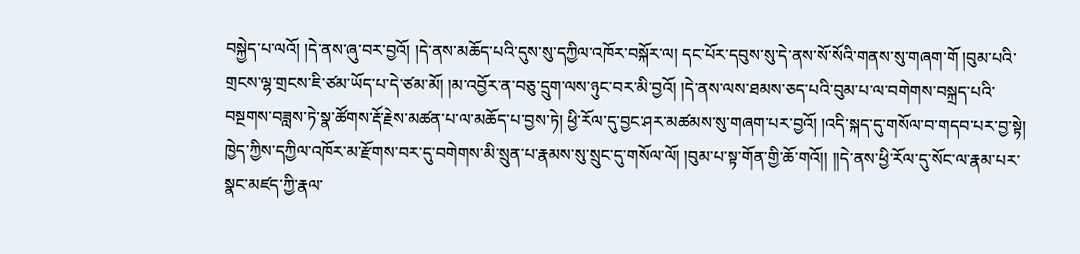བསྐྱེད་པ་ལའོ། །དེ་ནས་ཞུ་བར་བྱའོ། །དེ་ནས་མཆོད་པའི་དུས་སུ་དཀྱིལ་འཁོར་བསྐོར་ལ། དང་པོར་དབུས་སུ་དེ་ནས་སོ་སོའི་གནས་སུ་གཞག་གོ །བུམ་པའི་གྲངས་ལྷ་གྲངས་ཇི་ཙམ་ཡོད་པ་དེ་ཙམ་མོ། །མ་འབྱོར་ན་བཅུ་དྲུག་ལས་ཉུང་བར་མི་བྱའོ། །དེ་ནས་ལས་ཐམས་ཅད་པའི་བུམ་པ་ལ་བགེགས་བསྐྲད་པའི་བསྔགས་བཟླས་ཏེ་སྣ་ཚོགས་རྡོ་རྗེས་མཚན་པ་ལ་མཆོད་པ་བྱས་ཏེ། ཕྱི་རོལ་དུ་བྱང་ཤར་མཚམས་སུ་གཞག་པར་བྱའོ། །འདི་སྐད་དུ་གསོལ་བ་གདབ་པར་བྱ་སྟེ། ཁྱེད་ཀྱིས་དཀྱིལ་འཁོར་མ་རྫོགས་བར་དུ་བགེགས་མི་སྲུན་པ་རྣམས་སུ་སྲུང་དུ་གསོལ་ལོ། །བུམ་པ་སྟ་གོན་གྱི་ཆོ་གའོ།། །།དེ་ནས་ཕྱི་རོལ་དུ་སོང་ལ་རྣམ་པར་སྣང་མཛད་ཀྱི་རྣལ་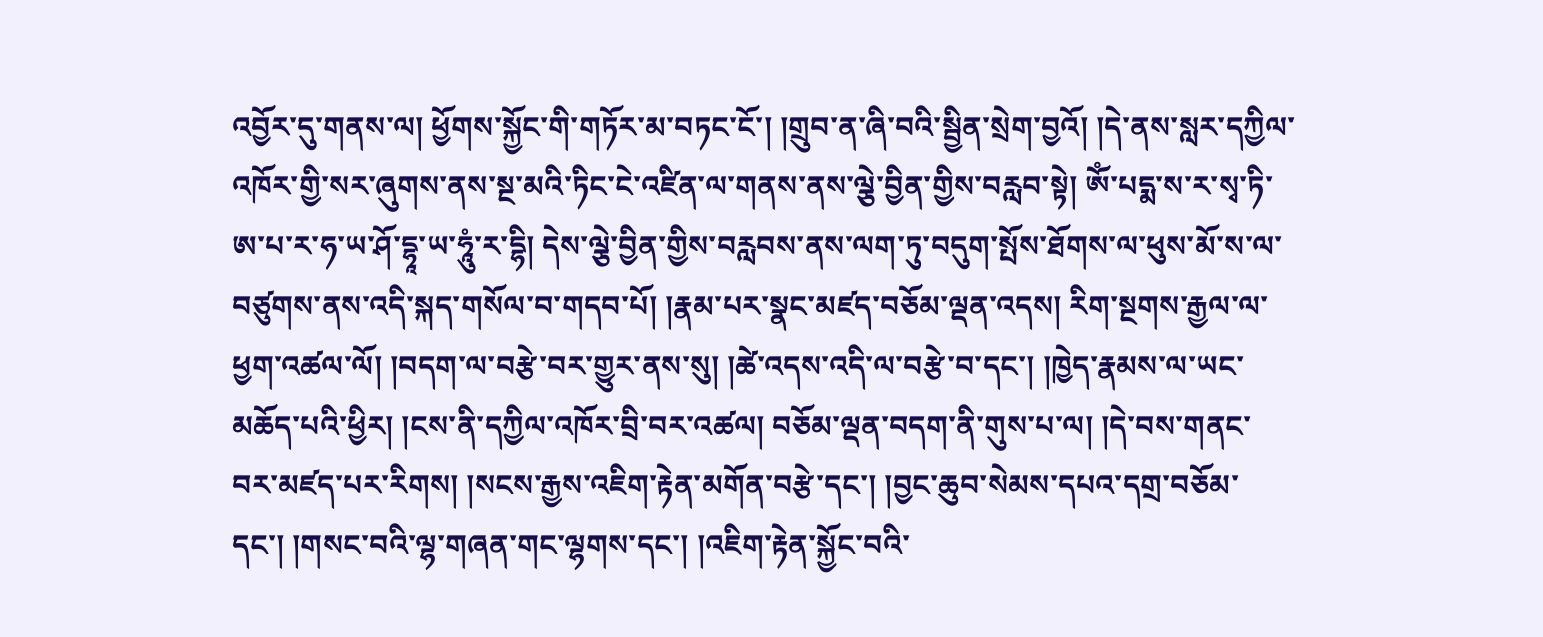འབྱོར་དུ་གནས་ལ། ཕྱོགས་སྐྱོང་གི་གཏོར་མ་བཏང་ངོ་། །གྲུབ་ན་ཞི་བའི་སྦྱིན་སྲེག་བྱའོ། །དེ་ནས་སླར་དཀྱིལ་འཁོར་གྱི་སར་ཞུགས་ནས་སྔ་མའི་ཏིང་ངེ་འཛིན་ལ་གནས་ནས་ལྕེ་བྱིན་གྱིས་བརླབ་སྟེ། ཨོཾ་པདྨ་ས་ར་སྭ་ཏི་ཨ་པ་ར་ཧ་ཡ་ཤོ་དྷཱ་ཡ་ཧཱུཾ་ར་དྷི། དེས་ལྕེ་བྱིན་གྱིས་བརླབས་ནས་ལག་ཏུ་བདུག་སྤོས་ཐོགས་ལ་ཕུས་མོ་ས་ལ་བཙུགས་ནས་འདི་སྐད་གསོལ་བ་གདབ་པོ། །རྣམ་པར་སྣང་མཛད་བཅོམ་ལྡན་འདས། རིག་སྔགས་རྒྱལ་ལ་ཕྱག་འཚལ་ལོ། །བདག་ལ་བརྩེ་བར་གྱུར་ནས་སུ། །ཚེ་འདས་འདི་ལ་བརྩེ་བ་དང་། །ཁྱེད་རྣམས་ལ་ཡང་མཆོད་པའི་ཕྱིར། །ངས་ནི་དཀྱིལ་འཁོར་བྲི་བར་འཚལ། བཅོམ་ལྡན་བདག་ནི་གུས་པ་ལ། །དེ་བས་གནང་བར་མཛད་པར་རིགས། །སངས་རྒྱས་འཇིག་རྟེན་མགོན་བརྩེ་དང་། །བྱང་ཆུབ་སེམས་དཔའ་དགྲ་བཅོམ་དང་། །གསང་བའི་ལྷ་གཞན་གང་ལྷགས་དང་། །འཇིག་རྟེན་སྐྱོང་བའི་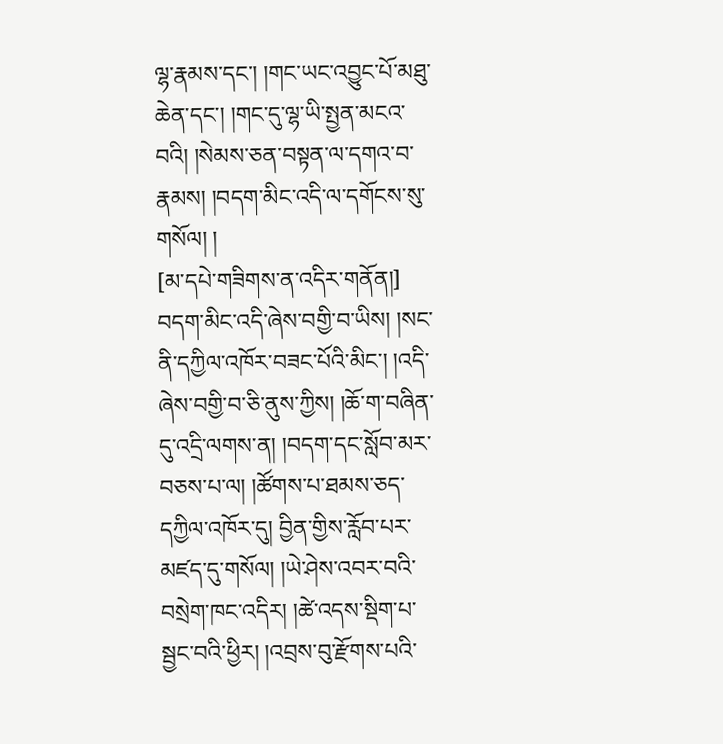ལྷ་རྣམས་དང་། །གང་ཡང་འབྱུང་པོ་མཐུ་ཆེན་དང་། །གང་དུ་ལྷ་ཡི་སྤྱན་མངའ་བའི། །སེམས་ཅན་བསྟན་ལ་དགའ་བ་རྣམས། །བདག་མིང་འདི་ལ་དགོངས་སུ་གསོལ། །
[མ་དཔེ་གཟིགས་ན་འདིར་གནོན།]
བདག་མིང་འདི་ཞེས་བགྱི་བ་ཡིས། །སང་ནི་དཀྱིལ་འཁོར་བཟང་པོའི་མིང་། །འདི་ཞེས་བགྱི་བ་ཅི་ནུས་ཀྱིས། །ཆོ་ག་བཞིན་དུ་འདྲི་ལགས་ན། །བདག་དང་སློབ་མར་བཅས་པ་ལ། །ཚོགས་པ་ཐམས་ཅད་དཀྱིལ་འཁོར་དུ། བྱིན་གྱིས་རློབ་པར་མཛད་དུ་གསོལ། །ཡེ་ཤེས་འབར་བའི་བསྲེག་ཁང་འདིར། །ཚེ་འདས་སྡིག་པ་སྦྱང་བའི་ཕྱིར། །འབྲས་བུ་རྫོགས་པའི་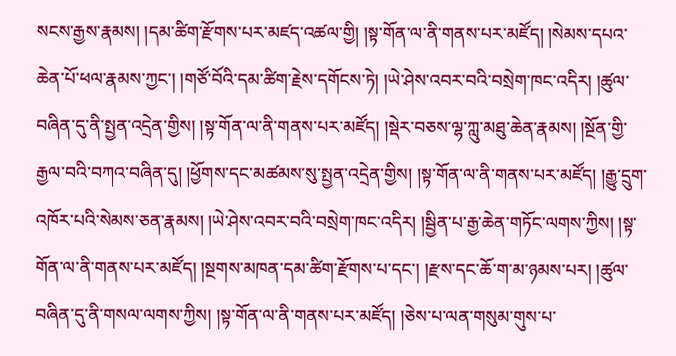སངས་རྒྱས་རྣམས། །དམ་ཚིག་རྫོགས་པར་མཛད་འཚལ་གྱི། །སྟ་གོན་ལ་ནི་གནས་པར་མཛོད། །སེམས་དཔའ་ཆེན་པོ་ཕལ་རྣམས་ཀྱང་། །གཙོ་བོའི་དམ་ཚིག་རྗེས་དགོངས་ཏེ། །ཡེ་ཤེས་འབར་བའི་བསྲེག་ཁང་འདིར། །ཚུལ་བཞིན་དུ་ནི་སྤྱན་འདྲེན་གྱིས། །སྟ་གོན་ལ་ནི་གནས་པར་མཛོད། །སྡེར་བཅས་ལྷ་ཀླུ་མཐུ་ཆེན་རྣམས། །སྔོན་གྱི་རྒྱལ་བའི་བཀའ་བཞིན་དུ། །ཕྱོགས་དང་མཚམས་སུ་སྤྱན་འདྲེན་གྱིས། །སྟ་གོན་ལ་ནི་གནས་པར་མཛོད། །རྒྱུ་དྲུག་འཁོར་པའི་སེམས་ཅན་རྣམས། །ཡེ་ཤེས་འབར་བའི་བསྲེག་ཁང་འདིར། །སྦྱིན་པ་རྒྱ་ཆེན་གཏོང་ལགས་ཀྱིས། །སྟ་གོན་ལ་ནི་གནས་པར་མཛོད། །སྔགས་མཁན་དམ་ཚིག་རྫོགས་པ་དང་། །རྫས་དང་ཆོ་ག་མ་ཉམས་པར། །ཚུལ་བཞིན་དུ་ནི་གསལ་ལགས་ཀྱིས། །སྟ་གོན་ལ་ནི་གནས་པར་མཛོད། །ཅེས་པ་ལན་གསུམ་གུས་པ་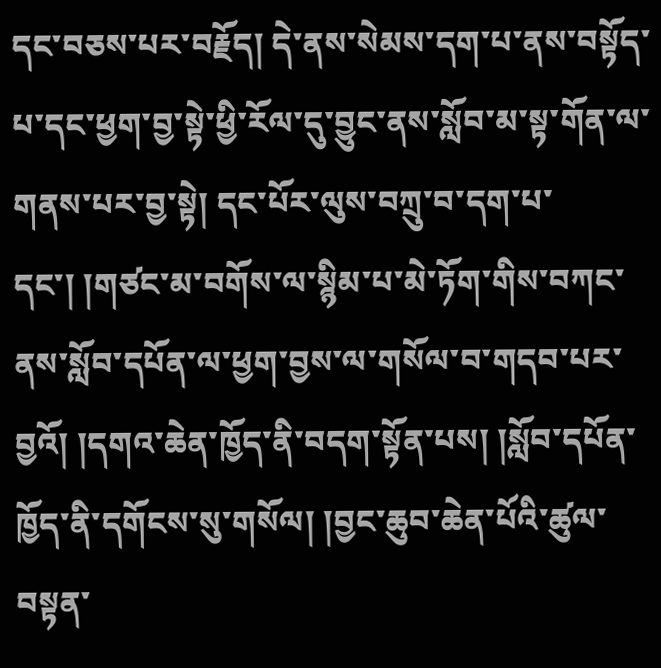དང་བཅས་པར་བརྗོད། དེ་ནས་སེམས་དག་པ་ནས་བསྟོད་པ་དང་ཕྱག་བྱ་སྟེ་ཕྱི་རོལ་དུ་བྱུང་ནས་སློབ་མ་སྟ་གོན་ལ་གནས་པར་བྱ་སྟེ། དང་པོར་ལུས་བཀྲུ་བ་དག་པ་དང་། །གཙང་མ་བགོས་ལ་སྙིམ་པ་མེ་ཏོག་གིས་བཀང་ནས་སློབ་དཔོན་ལ་ཕྱག་བྱས་ལ་གསོལ་བ་གདབ་པར་བྱའོ། །དགའ་ཆེན་ཁྱོད་ནི་བདག་སྟོན་པས། །སློབ་དཔོན་ཁྱོད་ནི་དགོངས་སུ་གསོལ། །བྱང་ཆུབ་ཆེན་པོའི་ཚུལ་བསྟན་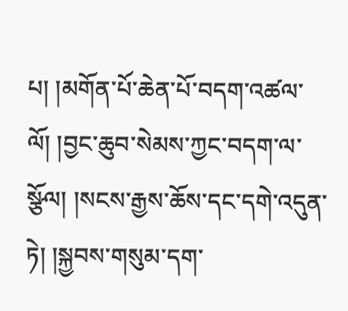པ། །མགོན་པོ་ཆེན་པོ་བདག་འཚལ་ལོ། །བྱང་ཆུབ་སེམས་ཀྱང་བདག་ལ་སྩོལ། །སངས་རྒྱས་ཆོས་དང་དགེ་འདུན་ཏེ། །སྐྱབས་གསུམ་དག་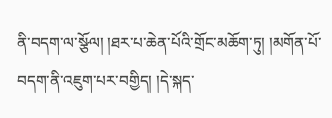ནི་བདག་ལ་སྩོལ། །ཐར་པ་ཆེན་པོའི་གྲོང་མཆོག་ཏུ། །མགོན་པོ་བདག་ནི་འཇུག་པར་བགྱིད། །དེ་སྐད་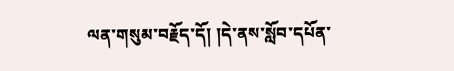ལན་གསུམ་བརྗོད་དོ། །དེ་ནས་སློབ་དཔོན་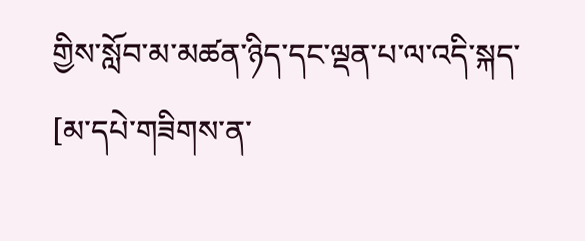གྱིས་སློབ་མ་མཚན་ཉིད་དང་ལྡན་པ་ལ་འདི་སྐད་
[མ་དཔེ་གཟིགས་ན་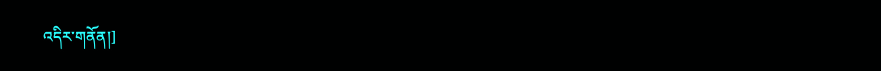འདིར་གནོན།]